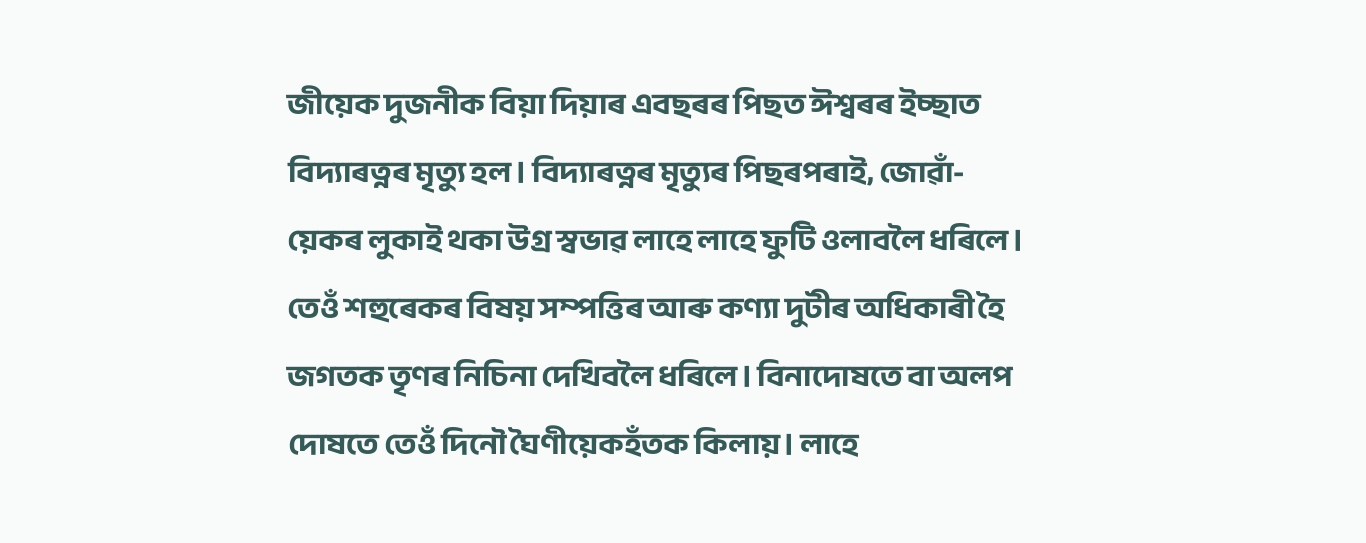জীয়েক দুজনীক বিয়া দিয়াৰ এবছৰৰ পিছত ঈশ্বৰৰ ইচ্ছাত
বিদ্যাৰত্নৰ মৃত্যু হল। বিদ্যাৰত্নৰ মৃত্যুৰ পিছৰপৰাই, জোৱাঁ-
য়েকৰ লুকাই থকা উগ্ৰ স্বভাৱ লাহে লাহে ফুটি ওলাবলৈ ধৰিলে।
তেওঁ শহুৰেকৰ বিষয় সম্পত্তিৰ আৰু কণ্যা দুটীৰ অধিকাৰী হৈ
জগতক তৃণৰ নিচিনা দেখিবলৈ ধৰিলে। বিনাদোষতে বা অলপ
দোষতে তেওঁ দিনৌ ঘৈণীয়েকহঁতক কিলায়। লাহে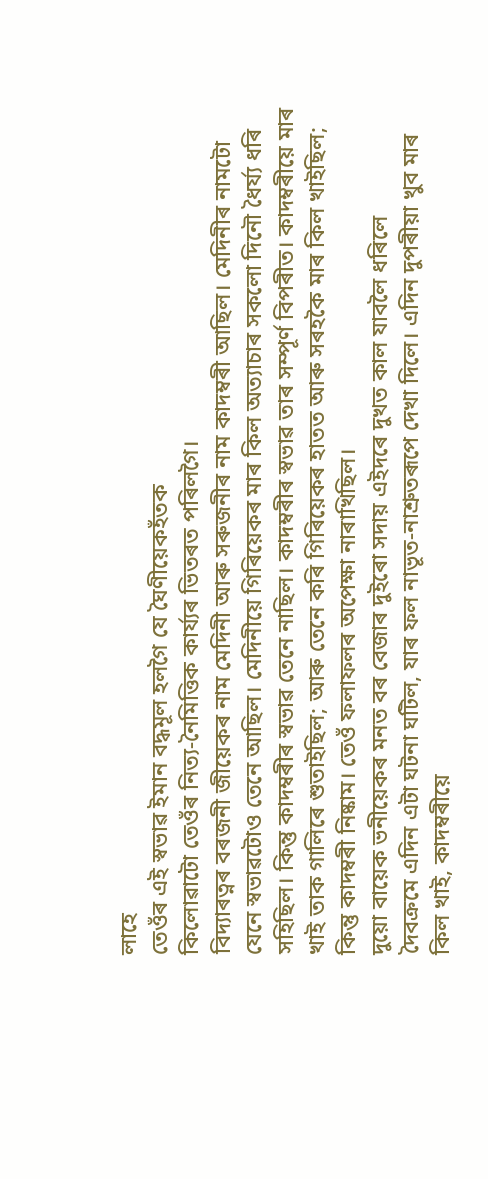লাহে
তেওঁৰ এই স্বভাৱ ইমান বদ্ধমূল হলগৈ যে ঘৈণীয়েকহঁতক
কিলোৱাটো তেওঁৰ নিত্য-নৈমিত্তিক কাৰ্য্যৰ ভিতৰত পৰিলগৈ।
বিদ্যাৰত্নৰ বৰজনী জীয়েকৰ নাম মেদিনী আৰু সৰুজনীৰ নাম কাদম্বৰী আছিল। মেদিনীৰ নামটো যেনে স্বভাৱটোও তেনে আছিল। মেদিনীয়ে গিৰিয়েকৰ মাৰ কিল অত্যাচাৰ সকলো দিনৌ ধৈৰ্য্য ধৰি সহিছিল। কিন্তু কাদম্বৰীৰ স্বভাৱ তেনে নাছিল। কাদম্বৰীৰ স্বভাৱ তাৰ সম্পূৰ্ণ বিপৰীত। কাদম্বৰীয়ে মাৰ খাই তাক গালিৰে শুতাইছিল; আৰু তেনে কৰি গিৰিয়েকৰ হাতত আৰু সৰহকৈ মাৰ কিল খাইছিল; কিন্তু কাদম্বৰী নিষ্কাম। তেওঁ ফলাফলৰ অপেক্ষা নাৰাখিছিল।
দুয়ো বায়েক ভনীয়েকৰ মনত বৰ বেজাৰ দুইৰো সদায় এইদৰে দুখত কাল যাবলৈ ধৰিলে
দৈবক্ৰমে এদিন এটা ঘটনা ঘটিল, যাৰ ফল নাভূত-নাশ্ৰুতৰূপে দেখা দিলে। এদিন দুপৰীয়া খুব মাৰ কিল খাই, কাদম্বৰীয়ে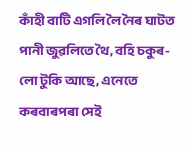কাঁহী বাটি এগলি লৈ নৈৰ ঘাটত পানী জুৱলিতে থৈ, বহি চকুৰ-লো টুকি আছে, এনেতে কৰবাৰপৰা সেই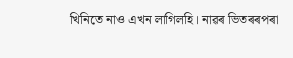খিনিতে নাও এখন লাগিলহি। নাৱৰ ভিতৰৰপৰা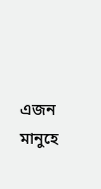এজন মানুহে